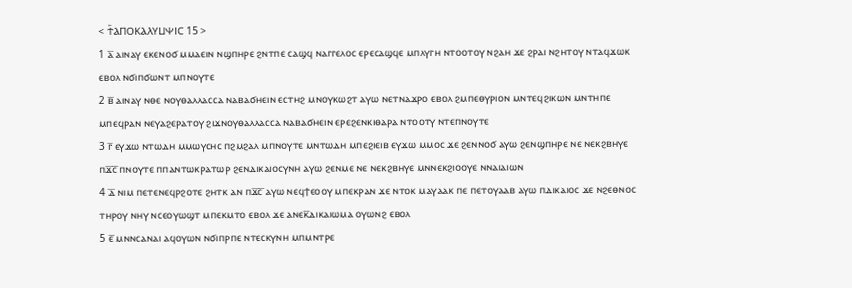< Ϯ⳰ⲀⲠⲞⲔⲀⲖⲨⳘⲮⲒⲤ 15 >
1 ⲁ̅ ⲁⲓⲛⲁⲩ ⲉⲕⲉⲛⲟϭ ⲙⲙⲁⲉⲓⲛ ⲛϣⲡⲏⲣⲉ ϩⲛⲧⲡⲉ ⲥⲁϣϥ ⲛⲁⲅⲅⲉⲗⲟⲥ ⲉⲣⲉⲥⲁϣϥⲉ ⲙⲡⲗⲩⲅⲏ ⲛⲧⲟⲟⲧⲟⲩ ⲛϩⲁⲏ ϫⲉ ϩⲣⲁⲓ ⲛϩⲏⲧⲟⲩ ⲛⲧⲁϥϫⲱⲕ ⲉⲃⲟⲗ ⲛϭⲓⲡϭⲱⲛⲧ ⲙⲡⲛⲟⲩⲧⲉ
2 ⲃ̅ ⲁⲓⲛⲁⲩ ⲛⲑⲉ ⲛⲟⲩⲑⲁⲗⲗⲁⲥⲥⲁ ⲛⲁⲃⲁϭⲏⲉⲓⲛ ⲉⲥⲧⲏϩ ⲙⲛⲟⲩⲕⲱϩⲧ ⲁⲩⲱ ⲛⲉⲧⲛⲁϫⲣⲟ ⲉⲃⲟⲗ ϩⲙⲡⲉⲑⲩⲣⲓⲟⲛ ⲙⲛⲧⲉϥϩⲓⲕⲱⲛ ⲙⲛⲧⲏⲡⲉ ⲙⲡⲉϥⲣⲁⲛ ⲛⲉⲩⲁϩⲉⲣⲁⲧⲟⲩ ϩⲓϫⲛⲟⲩⲑⲁⲗⲗⲁⲥⲥⲁ ⲛⲁⲃⲁϭⲏⲉⲓⲛ ⲉⲣⲉϩⲉⲛⲕⲓⲑⲁⲣⲁ ⲛⲧⲟⲟⲧⲩ ⲛⲧⲉⲡⲛⲟⲩⲧⲉ
3 ⲅ̅ ⲉⲩϫⲱ ⲛⲧⲱⲇⲏ ⲙⲙⲱⲩⲥⲏⲥ ⲡϩⲙϩⲁⲗ ⲙⲡⲛⲟⲩⲧⲉ ⲙⲛⲧⲱⲇⲏ ⲙⲡⲉϩⲓⲉⲓⲃ ⲉⲩϫⲱ ⲙⲙⲟⲥ ϫⲉ ϩⲉⲛⲛⲟϭ ⲁⲩⲱ ϩⲉⲛϣⲡⲏⲣⲉ ⲛⲉ ⲛⲉⲕϩⲃⲏⲩⲉ ⲡϫ̅ⲥ̅ ⲡⲛⲟⲩⲧⲉ ⲡⲡⲁⲛⲧⲱⲕⲣⲁⲧⲱⲣ ϩⲉⲛⲇⲓⲕⲁⲓⲟⲥⲩⲛⲏ ⲁⲩⲱ ϩⲉⲛⲙⲉ ⲛⲉ ⲛⲉⲕϩⲃⲏⲩⲉ ⲙⲛⲛⲉⲕϩⲓⲟⲟⲩⲉ ⲛⲛⲁⲓⲁⲓⲱⲛ
4 ⲇ̅ ⲛⲓⲙ ⲡⲉⲧⲉⲛⲉϥⲣϩⲟⲧⲉ ϩⲏⲧⲕ ⲁⲛ ⲡϫ̅ⲥ̅ ⲁⲩⲱ ⲛⲉϥϯⲉⲟⲟⲩ ⲙⲡⲉⲕⲣⲁⲛ ϫⲉ ⲛⲧⲟⲕ ⲙⲁⲩⲁⲁⲕ ⲡⲉ ⲡⲉⲧⲟⲩⲁⲁⲃ ⲁⲩⲱ ⲡⲇⲓⲕⲁⲓⲟⲥ ϫⲉ ⲛϩⲉⲑⲛⲟⲥ ⲧⲏⲣⲟⲩ ⲛⲏⲩ ⲛⲥⲉⲟⲩⲱϣⲧ ⲙⲡⲉⲕⲙⲧⲟ ⲉⲃⲟⲗ ϫⲉ ⲁⲛⲉⲕ̅ⲇⲓⲕⲁⲓⲱⲙⲁ ⲟⲩⲱⲛϩ ⲉⲃⲟⲗ
5 ⲉ̅ ⲙⲛⲛⲥⲁⲛⲁⲓ ⲁϥⲟⲩⲱⲛ ⲛϭⲓⲡⲣⲡⲉ ⲛⲧⲉⲥⲕⲩⲛⲏ ⲙⲡⲙⲛⲧⲣⲉ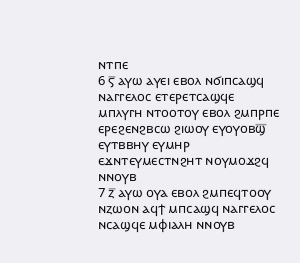ⲛⲧⲡⲉ
6 ⲋ̅ ⲁⲩⲱ ⲁⲩⲉⲓ ⲉⲃⲟⲗ ⲛϭⲓⲡⲥⲁϣϥ ⲛⲁⲅⲅⲉⲗⲟⲥ ⲉⲧⲉⲣⲉⲧⲥⲁϣϥⲉ ⲙⲡⲗⲩⲅⲏ ⲛⲧⲟⲟⲧⲟⲩ ⲉⲃⲟⲗ ϩⲙⲡⲣⲡⲉ ⲉⲣⲉϩⲉⲛϩⲃⲥⲱ ϩⲓⲱⲟⲩ ⲉⲩⲟⲩⲟⲃϣ̅ ⲉⲩⲧⲃⲃⲏⲩ ⲉⲩⲙⲏⲣ ⲉϫⲛⲧⲉⲩⲙⲉⲥⲧⲛϩⲏⲧ ⲛⲟⲩⲙⲟϫϩϥ ⲛⲛⲟⲩⲃ
7 ⲍ̅ ⲁⲩⲱ ⲟⲩⲁ ⲉⲃⲟⲗ ϩⲙⲡⲉϥⲧⲟⲟⲩ ⲛⲍⲱⲟⲛ ⲁϥϯ ⲙⲡⲥⲁϣϥ ⲛⲁⲅⲅⲉⲗⲟⲥ ⲛⲥⲁϣϥⲉ ⲙⲫⲓⲁⲗⲏ ⲛⲛⲟⲩⲃ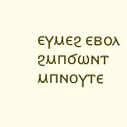ⲉⲩⲙⲉϩ ⲉⲃⲟⲗ ϩⲙⲡϭⲱⲛⲧ ⲙⲡⲛⲟⲩⲧⲉ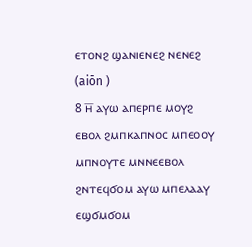ⲉⲧⲟⲛϩ ϣⲁⲛⲓⲉⲛⲉϩ ⲛⲉⲛⲉϩ (aiōn )
8 ⲏ̅ ⲁⲩⲱ ⲁⲡⲉⲣⲡⲉ ⲙⲟⲩϩ ⲉⲃⲟⲗ ϩⲙⲡⲕⲁⲡⲛⲟⲥ ⲙⲡⲉⲟⲟⲩ ⲙⲡⲛⲟⲩⲧⲉ ⲙⲛⲛⲉⲉⲃⲟⲗ ϩⲛⲧⲉϥϭⲟⲙ ⲁⲩⲱ ⲙⲡⲉⲗⲁⲁⲩ ⲉϣϭⲙϭⲟⲙ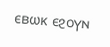ⲉⲃⲱⲕ ⲉϩⲟⲩⲛ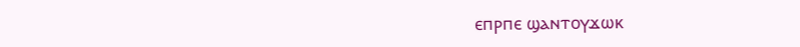ⲉⲡⲣⲡⲉ ϣⲁⲛⲧⲟⲩϫⲱⲕ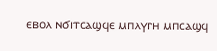ⲉⲃⲟⲗ ⲛϭⲓⲧⲥⲁϣϥⲉ ⲙⲡⲗⲩⲅⲏ ⲙⲡⲥⲁϣϥ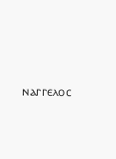ⲛⲁⲅⲅⲉⲗⲟⲥ